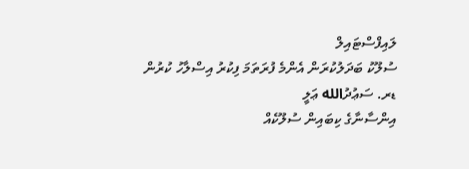ލައިފްސްޓައިލް
ސުލޫކު ބަދަލުކުރަން އެންމެ ފުރަތަމަ ފިކުރު އިސްލާހު ކުރުން
ޑރ. ސަޢުދުالله ޢަލީ
އިންސާނާގެ ކިބައިން ސުލޫކެއް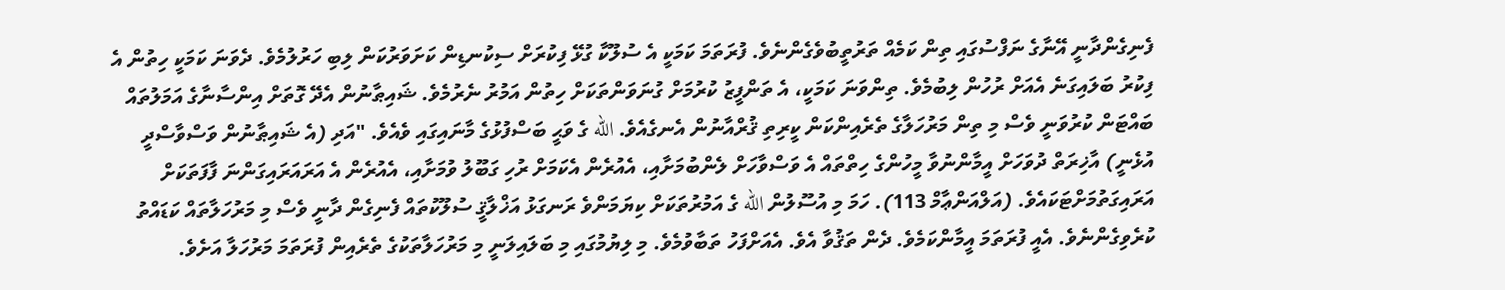ފެނިގެންދާނީ އޭނާގެ ނަފްސުގައި ތިން ކަމެއް ތަރުތީބުވެގެންނެވެ. ފުރަތަމަ ކަމަކީ އެ ސުލޫކާ ގުޅޭ ފިކުރަށް ސިކުނޑިން ކަށަވަރުކަން ލިބި ހަރުލުމެވެ. ދެވަނަ ކަމަކީ ހިތުން އެ ފިކުރު ބަލައިގަނެ އެއަށް ރުހުން ލިބުމެވެ. ތިންވަނަ ކަމަކީ، އެ ތަންފީޒު ކުރުމަށް ގުނަވަންތަކަށް ހިތުން އަމުރު ނެރުމެވެ. ޝައިޠާނުން އެދޭ ގޮތަށް އިންސާނާގެ އަމަލުތައް ބައްޓަން ކުރުވަނީ ވެސް މި ތިން މަރުހަލާގެ ތެރެއިންކަން ކީރިތި ޤުރްއާނުން އެނގެއެވެ. الله ގެ ވަޙީ ބަސްފުޅުގެ މާނައިގައި ވެއެވެ. "އަދި (އެ ޝައިޠާނުން ވަސްވާސްދީ އުޅެނީ) އާޚިރަތް ދުވަހަށް އީމާންނުވާ މީހުންގެ ހިތްތައް އެ ވަސްވާހަށް ލެންބުމަށާއި، އެއުރެން އެކަމަށް ރުހި ގަބޫލު ވުމަށާއި، އެއުރެން އެ އަރައަރައިގަންނަ ފާފަތަކަށް އަރައިގަތުމަށްޓަކައެވެ. (އަލްއަންޢާމް 113). ހަމަ މި އުސޫލުން الله ގެ އަމުރުތަކަށް ކިޔަމަންވެ ރަނގަޅު އަޚްލާޤީ ސުލޫކުތައް ފެނިގެން ދާނީ ވެސް މި މަރުހަލާތައް ކަޑައްތު ކުރެވިގެންނެވެ. އެއީ ފުރަތަމަ އީމާންކަމެވެ. ދެން ތަޤުވާ އެވެ. އެއަށްފަހު ތަބާވުމެވެ. މި ލިޔުމުގައި މި ބަލައިލަނީ މި މަރުހަލާތަކުގެ ތެރެއިން ފުރަތަމަ މަރުހަލާ އަށެވެ.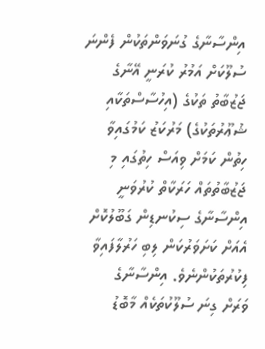އިންސާނާގެ ގުނަވަންތަކުން ފެންނަ ސުލޫކަށް އަމުރު ކުރަނީ އޭނާގެ ޖަޒުބާތު ތަކުގެ (އިހުސާސްތަކާއި ޝުޢޫރުތަކުގެ) މަރުކަޒު ކަމުގައިވާ ހިތުން ކަމަށް ވިއަސް ހިތުގައި މި ޖަޒުބާތުތައް ހަރަކާތް ކުރުވަނީ އިންސާނާގެ ސިކުނޑިން ގަބޫލުކޮށް އެއަށް ކަށަވަރުކަން ލިބި ހަރުލާފައިވާ ފިކުރުތަކުންނެވެ. އިންސާނާގެ ވަރަށް ގިނަ ސުލޫކުތަކެއް މާބޮޑު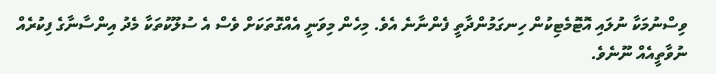ވިސްނުމަކާ ނުލައި އޮޓޮމެޓިކުން ހިނގަމުންދާތީ ފެންނާނެ އެވެ. މިހެން މިވަނީ އެއްގޮތަކަށް ވެސް އެ ސުލޫކުތަކާ މެދު އިންސާނާގެ ފިކުރެއް ނުވާތީއެއް ނޫނެވެ.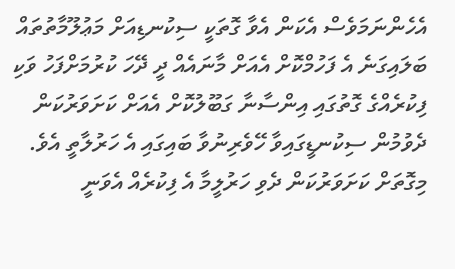އެހެންނަމަވެސް އެކަން އެވާ ގޮތަކީ ސިކުނޑިއަށް މަޢުލޫމާތުތައް ބަލައިގަނެ އެ ފަހުމްކޮށް އެއަށް މާނައެއް ދީ ދޭހަ ކުރުމަށްފަހު ވަކި ފިކުރެއްގެ ގޮތުގައި އިންސާނާ ގަބޫލުކޮށް އެއަށް ކަށަވަރުކަން ދެވުމުން ސިކުނޑީގައިވާ ހޭވެރިނުވާ ބައިގައި އެ ހަރުލާތީ އެވެ. މިގޮތަށް ކަށަވަރުކަން ދެވި ހަރުލީމާ އެ ފިކުރެއް އެވަނީ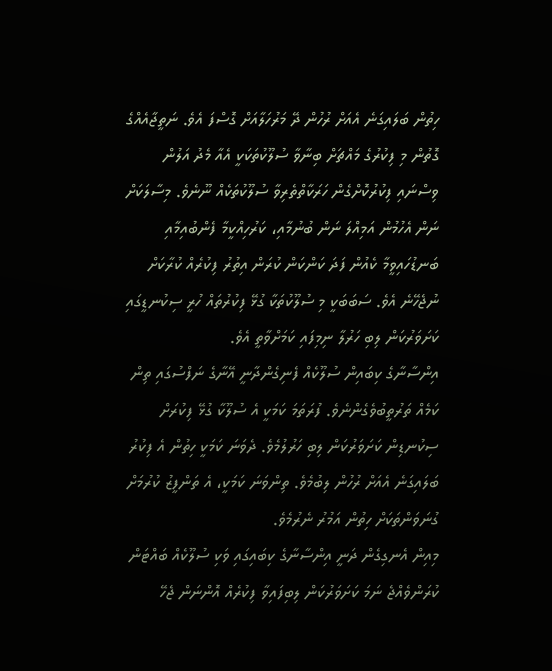ހިތުން ބަލައިގަނެ އެއަށް ރުހުން ދޭ މަރުހަލާއަށް ގޮސްފަ އެވެ. ނަތީޖާއެއްގެ ގޮތުން މި ފިކުރުގެ މައްޗަށް ބިނާވާ ސުލޫކުތަކަކީ އެއާ މެދު އަލުން ވިސްނައި ފިކުރުކޮށްގެން ހަރަކާތްތެރިވާ ސުލޫކުތަކެއް ނޫނެވެ. މިސާލަކަށް ނަން އެހުމުން އަމިއްލަ ނަން ބުނުމާއި، ކަރުހިއްކީމާ ފެންބުއިމާއި ބަނޑުހައިވީމާ ކެއުން ފަދަ ކަންކަން ކުރަން އިތުރު ފިކުރެއް ކުރާކަށް ނުޖެހޭނެ އެވެ. ސަބަބަކީ މި ސުލޫކުތަކާ ގުޅޭ ފިކުރުތައް ހުރީ ސިކުނޑީގައި ކަށަވަރުކަން ލިބި ހަރުލާ ނިމިފައި ކަމަށްވާތީ އެވެ.
އިންސާނާގެ ކިބައިން ސުލޫކެއް ފެނިގެންދާނީ އޭނާގެ ނަފްސުގައި ތިން ކަމެއް ތަރުތީބުވެގެންނެވެ. ފުރަތަމަ ކަމަކީ އެ ސުލޫކާ ގުޅޭ ފިކުރަށް ސިކުނޑިން ކަށަވަރުކަން ލިބި ހަރުލުމެވެ. ދެވަނަ ކަމަކީ ހިތުން އެ ފިކުރު ބަލައިގަނެ އެއަށް ރުހުން ލިބުމެވެ. ތިންވަނަ ކަމަކީ، އެ ތަންފީޒު ކުރުމަށް ގުނަވަންތަކަށް ހިތުން އަމުރު ނެރުމެވެ.
މިއިން އެނގިގެން ދަނީ އިންސާނާގެ ކިބައިގައި ވަކި ސުލޫކެއް ބައްޓަން ކުރަންވެއްޖެ ނަމަ ކަށަވަރުކަން ލިބިފައިވާ ފިކުރެއް އޮންނަން ޖެހޭ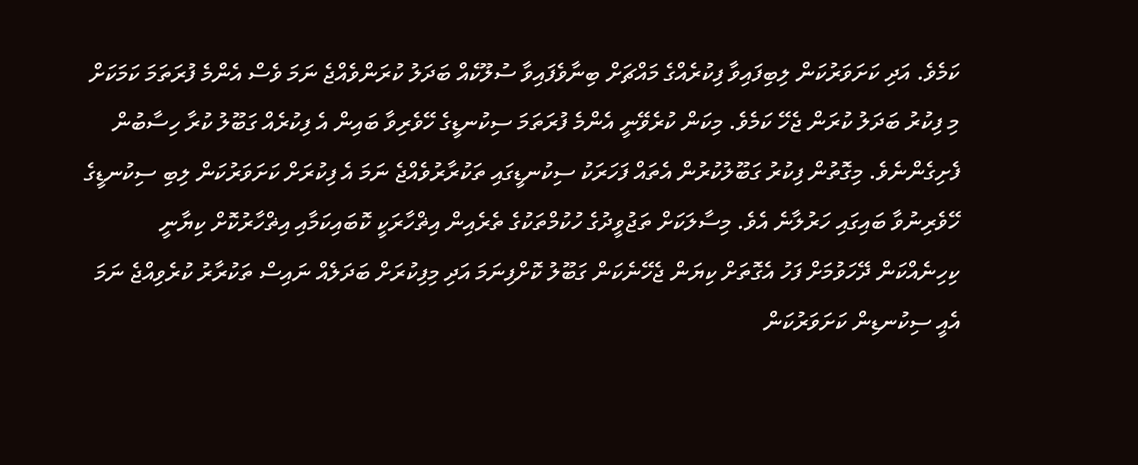ކަމެވެ. އަދި ކަށަވަރުކަން ލިބިފައިވާ ފިކުރެއްގެ މައްޗަށް ބިނާވެފައިވާ ސުލޫކެއް ބަދަލު ކުރަންވެއްޖެ ނަމަ ވެސް އެންމެ ފުރަތަމަ ކަމަކަށް މި ފިކުރު ބަދަލު ކުރަން ޖެހޭ ކަމެވެ. މިކަން ކުރެވޭނީ އެންމެ ފުރަތަމަ ސިކުނޑީގެ ހޭވެރިވާ ބައިން އެ ފިކުރެއް ގަބޫލު ކުރާ ހިސާބުން ފެށިގެންނެވެ. މިގޮތުން ފިކުރު ގަބޫލުކުރުން އެތައް ފަހަރަކު ސިކުނޑީގައި ތަކުރާރުވެއްޖެ ނަމަ އެ ފިކުރަށް ކަށަވަރުކަން ލިބި ސިކުނޑީގެ ހޭވެރިނުވާ ބައިގައި ހަރުލާނެ އެވެ. މިސާލަކަށް ތަޖުވީދުގެ ހުކުމްތަކުގެ ތެރެއިން އިޡްހާރަކީ ކޮބައިކަމާއި އިޡްހާރުކޮށް ކިޔާނީ ކިހިނެއްކަން ދޭހަވުމަށް ފަހު އެގޮތަށް ކިޔަން ޖެހޭނެކަން ގަބޫލު ކޮށްފިނަމަ އަދި މިފިކުރަށް ބަދަލެއް ނައިސް ތަކުރާރު ކުރެވިއްޖެ ނަމަ އެއީ ސިކުނޑިން ކަށަވަރުކަން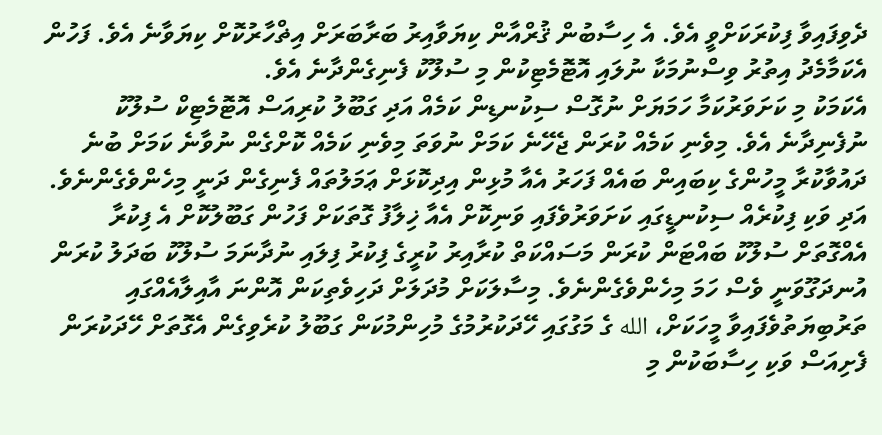ދެވިފައިވާ ފިކުރަކަށްވީ އެވެ. އެ ހިސާބުން ޤުރްއާން ކިޔަވާއިރު ބަރާބަރަށް އިޡްހާރުކޮށް ކިޔަވާނެ އެވެ. ފަހުން އެކަމާމެދު އިތުރު ވިސްނުމަކާ ނުލައި އޮޓޮމެޓިކުން މި ސުލޫކު ފެނިގެންދާނެ އެވެ.
އެކަމަކު މި ކަށަވަރުކަމާ ހަމަޔަށް ނުގޮސް ސިކުނޑިން ކަމެއް އަދި ގަބޫލު ކުރިއަސް އޮޓޮމެޓިކް ސުލޫކު ނުފެނިދާނެ އެވެ. މިވެނި ކަމެއް ކުރަން ޖެހޭނެ ކަމަށް ނުވަތަ މިވެނި ކަމެއް ކޮށްގެން ނުވާނެ ކަމަށް ބުނެ ދައުވާކުރާ މީހުންގެ ކިބައިން ބައެއް ފަހަރު އެއާ މުޅިން އިދިކޮޅަށް ޢަމަލުތައް ފެނިގެން ދަނީ މިހެންވެގެންނެވެ. އަދި ވަކި ފިކުރެއް ސިކުނޑީގައި ކަށަވަރުވެފައި ވަނިކޮށް އެއާ ޚިލާފު ގޮތަކަށް ފަހުން ގަބޫލުކޮށް އެ ފިކުރާ އެއްގޮތަށް ސުލޫކު ބައްޓަން ކުރަން މަސައްކަތް ކުރާއިރު ކުރީގެ ފިކުރު ފިލައި ނުދާނަމަ ސުލޫކު ބަދަލު ކުރަން އުނދަގޫވަނީ ވެސް ހަމަ މިހެންވެގެންނެވެ. މިސާލަކަށް މުދަލަށް ދަހިވެތިކަން އޮންނަ އާއިލާއެއްގައި ތަރުބިޔަތުވެފައިވާ މީހަކަށް، الله ގެ މަގުގައި ހޭދަކުރުމުގެ މުހިންމުކަން ގަބޫލު ކުރެވިގެން އެގޮތަށް ހޭދަކުރަން ފެށިއަސް ވަކި ހިސާބަކުން މި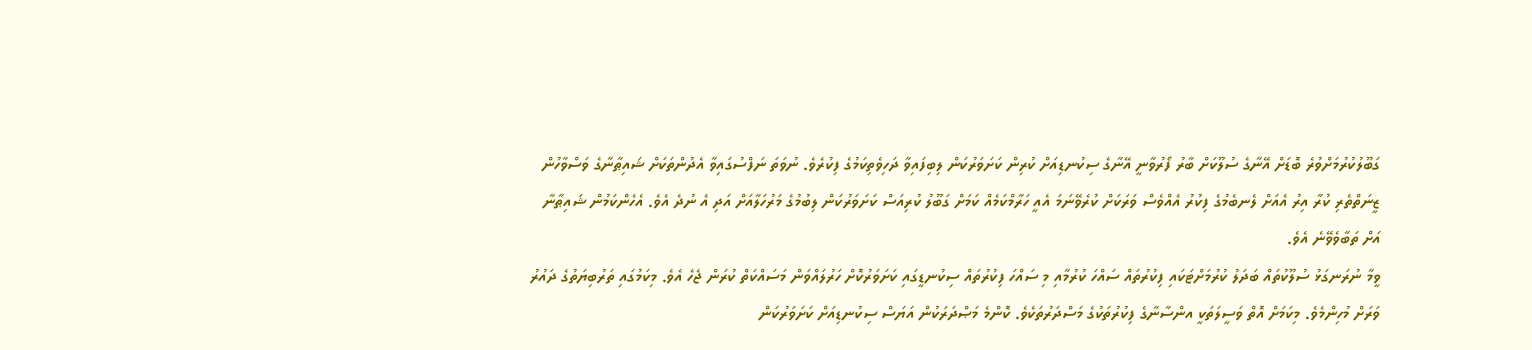ގަބޫލުކުރުމަށްވުރެ ބޮޑަށް އޭނާގެ ސުލޫކަށް ބާރު ފޯރުވާނީ އޭނާގެ ސިކުނޑިއަށް ކުރިން ކަށަވަރުކަން ލިބިފައިވާ ދަހިވެތިކަމުގެ ފިކުރެވެ. ނުވަތަ ނަފްސުގައިވާ އެދުންތަކަށް ޝައިޠާނާގެ ވަސްވާހުން ޒީނަތްތެރި ކުރާ އިރު އެއަށް ލެނބެމުގެ ފިކުރު އެއްވެސް ވަރަކަށް ކުރެވޭނަމަ އެއީ ހަރާމްކަމެއް ކަމަށް ގަބޫލު ކުރިއަސް ކަށަވަރުކަން ލިބުމުގެ މަރުހަލާއަށް އަދި އެ ނުދެ އެވެ. އެހެންކަމުން ޝައިޠާނާ އަށް ތަބާވެވޭނެ އެވެ.
ވީމާ ނުރަނގަޅު ސުލޫކުތައް ބަދަލު ކުރުމަށްޓަކައި ފިކުރުތައް ސައްހަ ކުރުމާއި މި ސައްހަ ފިކުރުތައް ސިކުނޑީގައި ކަށަވަރުކޮށް ހަރުލައްވަން މަސައްކަތް ކުރަން ޖެހެ އެވެ. މިކަމުގައި ތަރުބިޔަތުގެ ދައުރު ވަރަށް މުހިންމެވެ. މިކަމަށް އޮތް ވަސީލަތަކީ އންސާނާގެ ފިކުރުތަކުގެ މަސްދަރުތަކެވެ. ކޮންމެ މަޞްދަރަކުން އަޔަސް ސިކުނޑިއަށް ކަށަވަރުކަން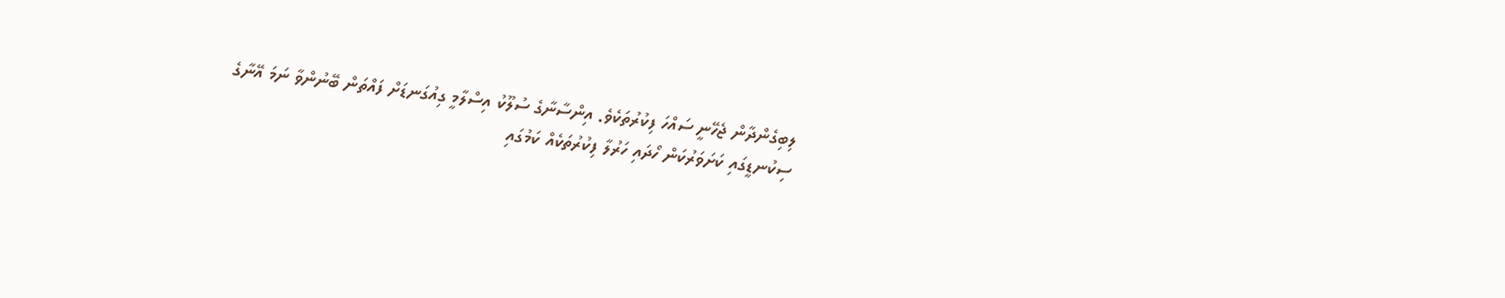ލިބިގެންދާން ޖެހޭނީ ސައްހަ ފިކުރުތަކެވެ. އިންސާނާގެ ސުލޫކު އިސްލާމީ ގިއުގަނޑަށް ފައްތަން ބޭނުންވާ ނަމަ އޭނާގެ ސިކުނޑީގައި ކަށަވަރުކަން ހޯދައި ހަރުލާ ފިކުރުތަކެއް ކަމުގައި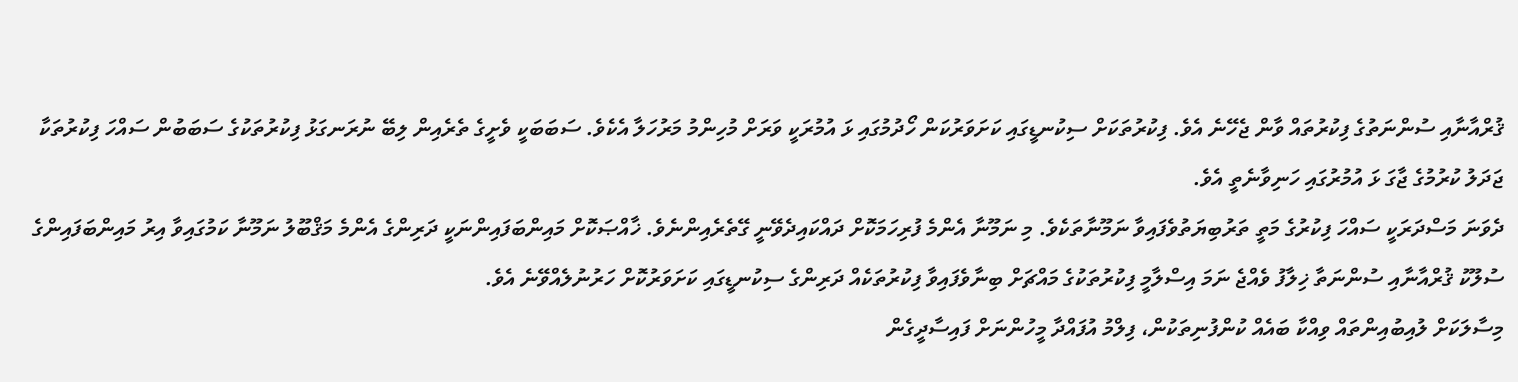ޤުރްއާނާއި ސުންނަތުގެ ފިކުރުތައް ވާން ޖެހޭނެ އެވެ. ފިކުރުތަކަށް ސިކުނޑީގައި ކަށަވަރުކަން ހޯދުމުގައި ޅަ އުމުރަކީ ވަރަށް މުހިންމު މަރުހަލާ އެކެވެ. ސަބަބަކީ ވެށީގެ ތެރެއިން ލިބޭ ނުރަނގަޅު ފިކުރުތަކުގެ ސަބަބުން ސައްހަ ފިކުރުތަކާ ޖަދަލު ކުރުމުގެ ޖާގަ ޅަ އުމުރުގައި ހަނިވާނެތީ އެވެ.
ދެވަނަ މަސްދަރަކީ ސައްހަ ފިކުރުގެ މަތީ ތަރުބިޔަތުވެފައިވާ ނަމޫނާތަކެވެ. މި ނަމޫނާ އެންމެ ފުރިހަމަކޮށް ދައްކައިދެވޭނީ ގޭތެރެއިންނެވެ. ޚާއްޞަކޮށް މައިންބަފައިންނަކީ ދަރިންގެ އެންމެ މަޤްބޫލު ނަމޫނާ ކަމުގައިވާ އިރު މައިންބަފައިންގެ ސުލޫކު ޤުރްއާނާއި ސުންނަތާ ޚިލާފު ވެއްޖެ ނަމަ އިސްލާމީ ފިކުރުތަކުގެ މައްޗަށް ބިނާވެފައިވާ ފިކުރުތަކެއް ދަރިންގެ ސިކުނޑީގައި ކަށަވަރުކޮށް ހަރުނުލެއްވޭނެ އެވެ.
މިސާލަކަށް ލުއިބުއިންތައް ވިއްކާ ބައެއް ކުންފުނިތަކުން، ފިލްމު އުފައްދާ މީހުންނަށް ފައިސާދީގެން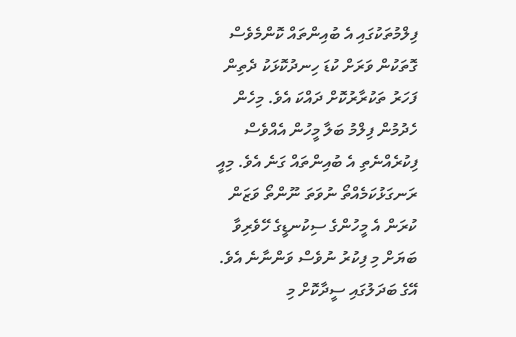ފިލްމުތަކުގައި އެ ބުއިންތައް ކޮންމެވެސް ގޮތަކުން ވަރަށް ކުޑަ ހިނދުކޮޅަކު ދެތިން ފަހަރު ތަކުރާރުކޮށް ދައްކަ އެވެ. މިހެން ހެދުމުން ފިލްމު ބަލާ މީހުން އެއްވެސް ފިކުރެއްނެތި އެ ބުއިންތައް ގަނެ އެވެ. މިއީ ރަނގަޅުކަމެއްތޯ ނުވަތަ ނޫންތޯ ވަޒަން ކުރަން އެ މީހުންގެ ސިކުނޑީގެ ހޭވެރިވާ ބަޔަށް މި ފިކުރު ނުވެސް ވަންނާނެ އެވެ. އޭގެ ބަދަލުގައި ސީދާކޮށް މި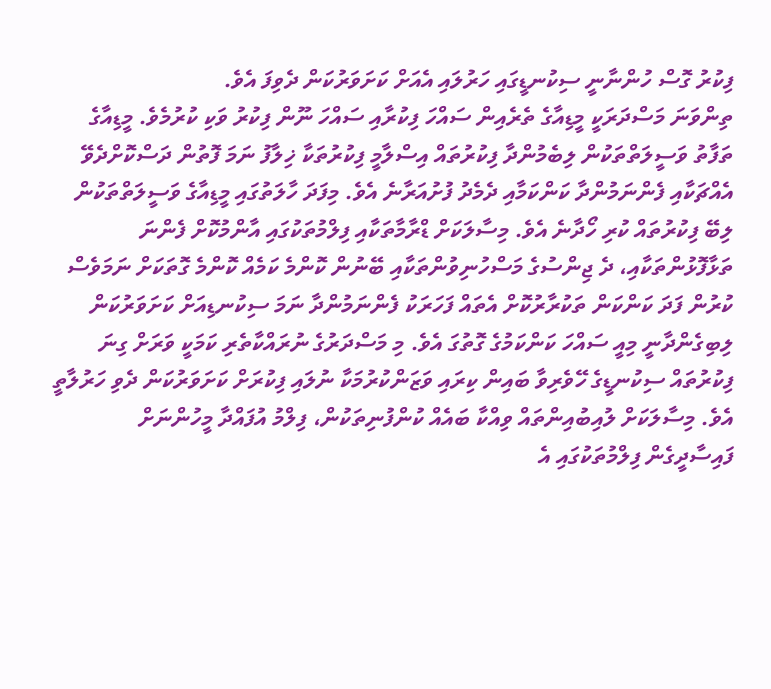ފިކުރު ގޮސް ހުންނާނީ ސިކުނޑީގައި ހަރުލައި އެއަށް ކަށަވަރުކަން ދެވިފަ އެވެ.
ތިންވަނަ މަސްދަރަކީ މީޑިއާގެ ތެރެއިން ސައްހަ ފިކުރާއި ސައްހަ ނޫން ފިކުރު ވަކި ކުރުމެވެ. މީޑިއާގެ ތަފާތު ވަސީލަތްތަކުން ލިބެމުންދާ ފިކުރުތައް އިސްލާމީ ފިކުރުތަކާ ޚިލާފު ނަމަ ފޮތުން ދަސްކޮށްދެވޭ އެއްޗަކާއި ފެންނަމުންދާ ކަންކަމާއި ދެމެދު ފުށުއަރާނެ އެވެ. މިފަދަ ހާލަތުގައި މީޑިއާގެ ވަސީލަތްތަކުން ލިބޭ ފިކުރުތައް ކުރި ހޯދާނެ އެވެ. މިސާލަކަށް ޑްރާމާތަކާއި ފިލްމުތަކުގައި އާންމުކޮށް ފެންނަ ތަޅާފޮޅުންތަކާއި، ދެ ޖިންސުގެ މަސްހުނިވުންތަކާއި ބޭނުން ކޮންމެ ކަމެއް ކޮންމެ ގޮތަކަށް ނަމަވެސް ކުރުން ފަދަ ކަންކަން ތަކުރާރުކޮށް އެތައް ފަހަރަކު ފެންނަމުންދާ ނަމަ ސިކުނޑިއަށް ކަށަވަރުކަން ލިބިގެންދާނީ މިއީ ސައްހަ ކަންކަމުގެ ގޮތުގަ އެވެ. މި މަސްދަރުގެ ނުރައްކާތެރި ކަމަކީ ވަރަށް ގިނަ ފިކުރުތައް ސިކުނޑީގެ ހޭވެރިވާ ބައިން ކިރައި ވަޒަންކުރުމަކާ ނުލައި ފިކުރަށް ކަށަވަރުކަން ދެވި ހަރުލާތީ އެވެ. މިސާލަކަށް ލުއިބުއިންތައް ވިއްކާ ބައެއް ކުންފުނިތަކުން، ފިލްމު އުފައްދާ މީހުންނަށް ފައިސާދީގެން ފިލްމުތަކުގައި އެ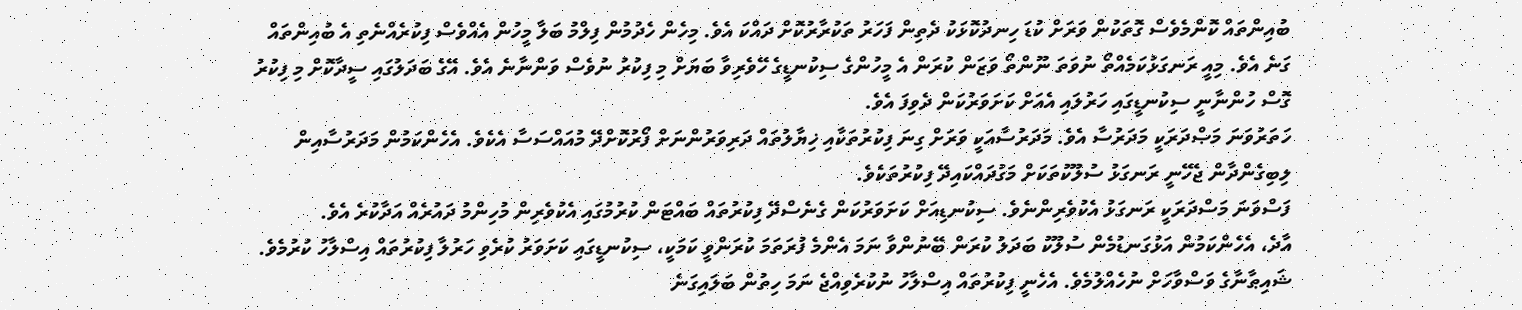ބުއިންތައް ކޮންމެވެސް ގޮތަކުން ވަރަށް ކުޑަ ހިނދުކޮޅަކު ދެތިން ފަހަރު ތަކުރާރުކޮށް ދައްކަ އެވެ. މިހެން ހެދުމުން ފިލްމު ބަލާ މީހުން އެއްވެސް ފިކުރެއްނެތި އެ ބުއިންތައް ގަނެ އެވެ. މިއީ ރަނގަޅުކަމެއްތޯ ނުވަތަ ނޫންތޯ ވަޒަން ކުރަން އެ މީހުންގެ ސިކުނޑީގެ ހޭވެރިވާ ބަޔަށް މި ފިކުރު ނުވެސް ވަންނާނެ އެވެ. އޭގެ ބަދަލުގައި ސީދާކޮށް މި ފިކުރު ގޮސް ހުންނާނީ ސިކުނޑީގައި ހަރުލައި އެއަށް ކަށަވަރުކަން ދެވިފަ އެވެ.
ހަތަރުވަނަ މަޞްދަރަކީ މަދަރުސާ އެވެ. މަދަރުސާއަކީ ވަރަށް ގިނަ ފިކުރުތަކާއި ޚިޔާލުތައް ދަރިވަރުންނަށް ފޯރުކޮށްދޭ މުއައްސަސާ އެކެވެ. އެހެންކަމުން މަދަރުސާއިން ލިބިގެންދާން ޖެހޭނީ ރަނގަޅު ސުލޫކުތަކަށް މަގުދައްކައިދޭ ފިކުރުތަކެވެ.
ފަސްވަނަ މަސްދަރަކީ ރަނގަޅު އެކުވެރިންނެވެ. ސިކުނޑިއަށް ކަށަވަރުކަން ގެނެސްދޭ ފިކުރުތައް ބައްޓަން ކުރުމުގައި އެކުވެރިން މުހިންމު ދައުރެއް އަދާކުރެ އެވެ.
އާދެ، އެހެންކަމުން އަޅުގަނޑުމެން ސުލޫކު ބަދަލު ކުރަން ބޭނުންވާ ނަމަ އެންމެ ފުރަތަމަ ކުރަންވީ ކަމަކީ، ސިކުނޑީގައި ކަށަވަރު ކުރެވި ހަރުލާ ފިކުރުތައް އިސްލާހު ކުރުމެވެ. ޝައިޠާނާގެ ވަސްވާހަށް ނުހެއްލުމެވެ. އެހެނީ ފިކުރުތައް އިސްލާހު ނުކުރެވިއްޖެ ނަމަ ހިތުން ބަލައިގަނެ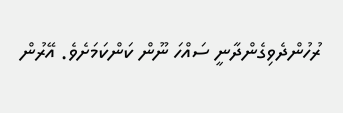ރުހުންދެވިގެންދާނީ ސައްހަ ނޫން ކަންކަމަށެވެ. އޭރުން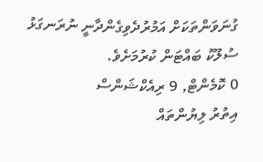ގުނަވަންތަކަށް އަމުރުދެވިގެންދާނީ ނުރަނގަޅު ސުލޫކު ބައްޓަން ކުރުމަށެވެ.
0 ކޮމެންޓް, 9 ރިއެކްޝަންސް
އިތުރު ލިޔުންތައް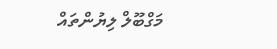މަގްބޫލް ލިޔުންތައް